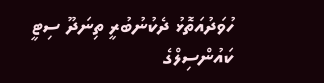ހުވަދުއަތޮޅު ދެކުނުބުރީ ތިނަދޫ ސިޓީ ކައުންސިލްގެ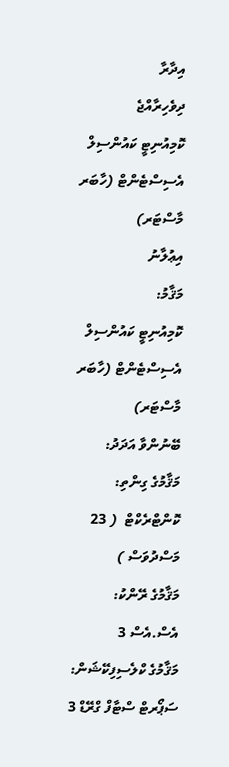އިދާރާ
ދިވެހިރާއްޖެ
ކޮމިއުނިޓީ ކައުންސިލް އެސިސްޓެންޓް (ހާބަރ މާސްޓަރ)
އިޢުލާނު
މަޤާމު:
ކޮމިއުނިޓީ ކައުންސިލް އެސިސްޓެންޓް (ހާބަރ މާސްޓަރ)
ބޭނުންވާ އަދަދު:
މަޤާމުގެ ގިންތި:
ކޮންޓްރެކްޓް  ( 23 މަސްދުވަސް )
މަޤާމުގެ ރޭންކު:
އެސް.އެސް 3
މަޤާމުގެ ކްލެސިފިކޭޝަން:
ސަޕޯރޓް ސްޓާފް ގްރޭޑް 3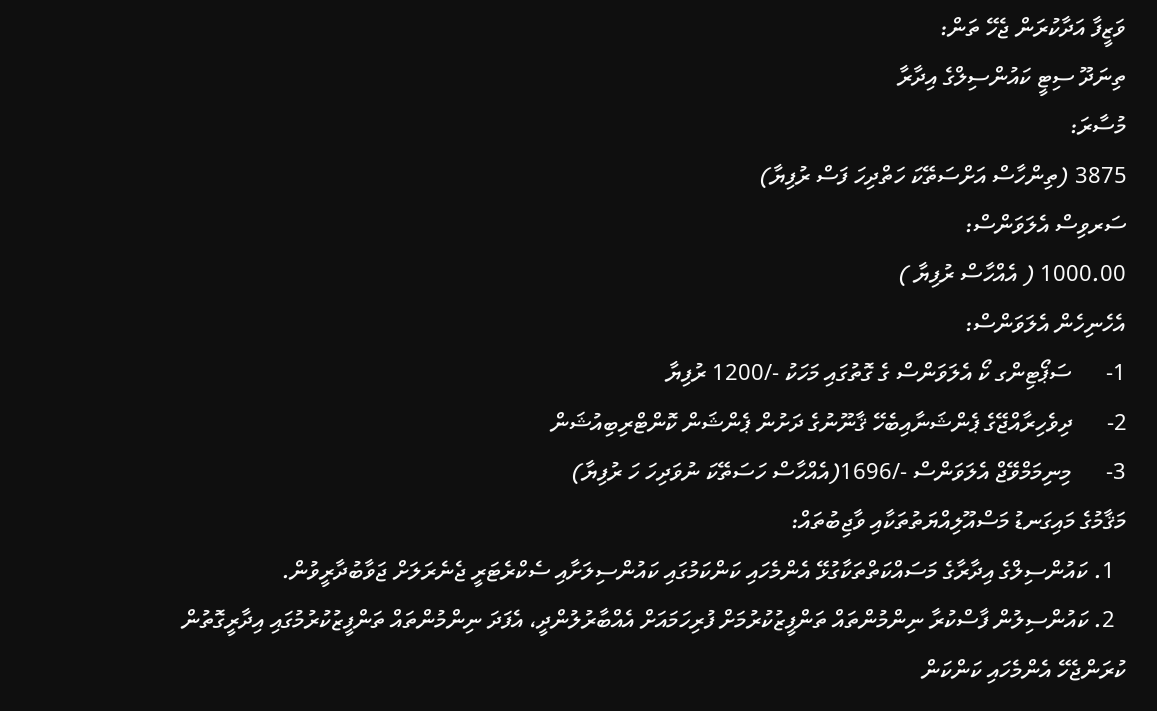ވަޒީފާ އަދާކުރަން ޖެހޭ ތަން:
ތިނަދޫ ސިޓީ ކައުންސިލްގެ އިދާރާ
މުސާރަ:
3875 (ތިންހާސް އަށްސަތޭކަ ހަތްދިހަ ފަސް ރުފިޔާ)
ސަރވިސް އެލަވަންސް:
1000.00 ( އެއްހާސް ރުފިޔާ )
އެހެނިހެން އެލަވަންސް:
1-      ސަޕޯޓިންގ ކޯ އެލަވަންސް ގެ ގޮތުގައި މަހަކު -/1200 ރުފިޔާ
2-      ދިވެހިރާއްޖޭގެ ޕެންޝަނާއިބެހޭ ޤާނޫނުގެ ދަށުން ޕެންޝަން ކޮންޓްރިބިއުޝަން
3-      މިނިމަމްވޭޖް އެލަވަންސް -/1696(އެއްހާސް ހަސަތޭކަ ނުވަދިހަ ހަ ރުފިޔާ)
މަޤާމުގެ މައިގަނޑު މަސްއޫލިއްޔަތުތަކާއި ވާޖިބުތައް:
  1. ކައުންސިލްގެ އިދާރާގެ މަސައްކަތްތަކާގުޅޭ އެންމެހައި ކަންކަމުގައި ކައުންސިލަށާއި ސެކްރެޓަރީ ޖެނެރަލަށް ޖަވާބުދާރީވުން.
  2. ކައުންސިލުން ފާސްކުރާ ނިންމުންތައް ތަންފީޒުކުރުމަށް ފުރިހަމައަށް އެއްބާރުލުންދީ، އެފަދަ ނިންމުންތައް ތަންފީޒުކުރުމުގައި އިދާރީގޮތުން ކުރަންޖެހޭ އެންމެހައި ކަންކަން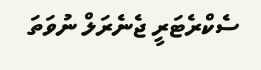ސެކްރެޓަރީ ޖެނެރަލް ނުވަތަ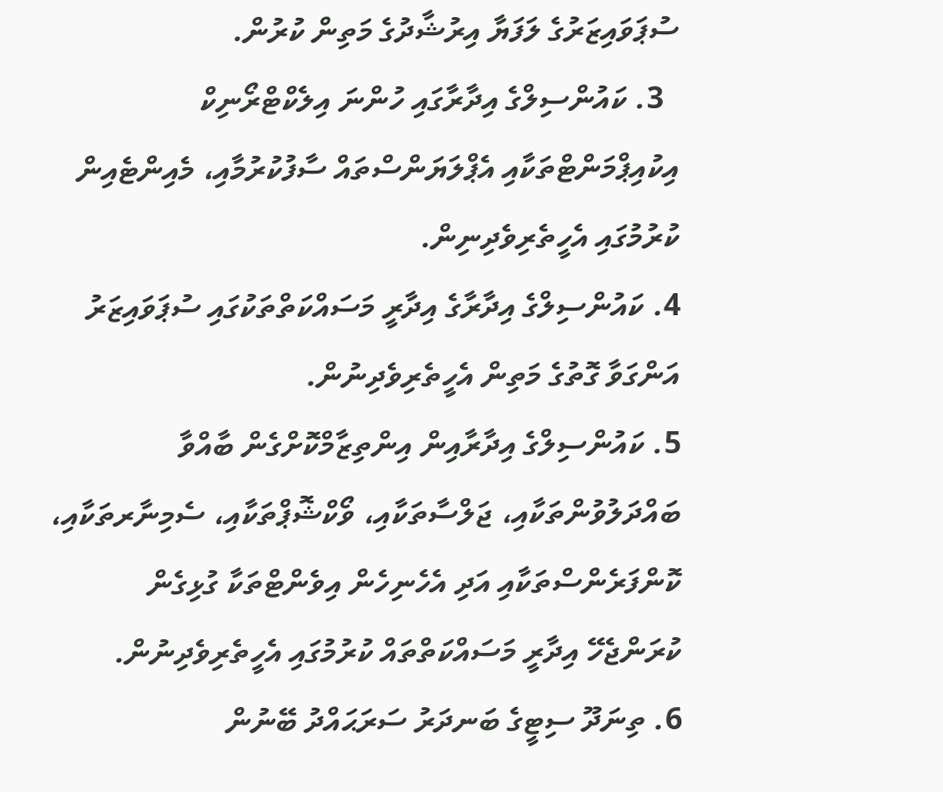ސުޕަވައިޒަރުގެ ލަފަޔާ އިރުޝާދުގެ މަތިން ކުރުން.
  3. ކައުންސިލްގެ އިދާރާގައި ހުންނަ އިލެކްޓްރޯނިކް އިކުއިޕްމަންޓްތަކާއި އެޕްލަޔަންސްތައް ސާފުކުރުމާއި، މެއިންޓެއިން ކުރުމުގައި އެހީތެރިވެދިނިން.
4. ކައުންސިލްގެ އިދާރާގެ އިދާރީ މަސައްކަތްތަކުގައި ސުޕަވައިޒަރު އަންގަވާ ގޮތުގެ މަތިން އެހީތެރިވެދިނުން.
5. ކައުންސިލްގެ އިދާރާއިން އިންތިޒާމްކޮށްގެން ބާއްވާ ބައްދަލުވުންތަކާއި، ޖަލްސާތަކާއި، ވޯކްޝޮޕްތަކާއި، ސެމިނާރތަކާއި، ކޮންފަރެންސްތަކާއި އަދި އެހެނިހެން އިވެންޓްތަކާ ގުޅިގެން ކުރަންޖެހޭ އިދާރީ މަސައްކަތްތައް ކުރުމުގައި އެހީތެރިވެދިނުން.
6. ތިނަދޫ ސިޓީގެ ބަނދަރު ސަރަޙައްދު ބޭނުން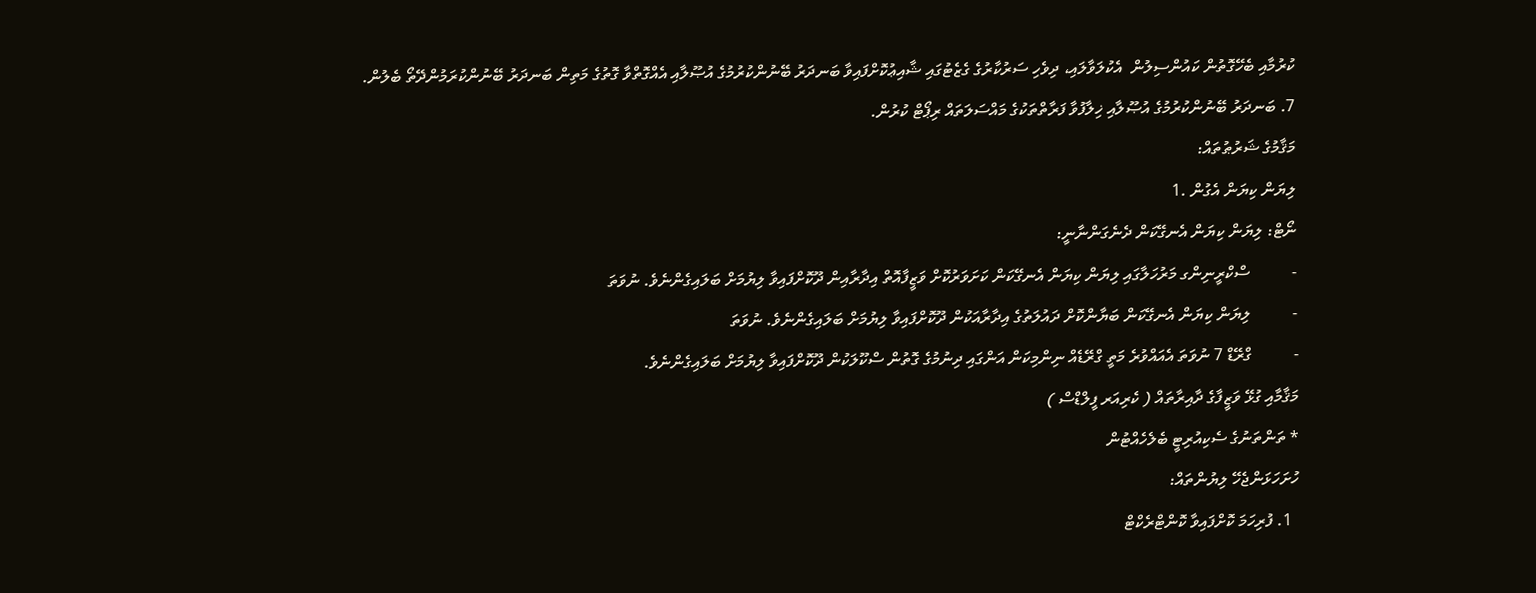ކުރުމާއި ބެހޭގޮތުން ކައުންސިލުން  އެކުލަވާލައި، ދިވެހި ސަރުކާރުގެ ގެޒެޓުގައި ޝާއިޢުކޮށްފައިވާ ބަނދަރު ބޭނުންކުރުމުގެ އުޞޫލާއި އެއްގޮތްވާ ގޮތުގެ މަތިން ބަނދަރު ބޭނުންކުރަމުންދޭތޯ ބެލުން.
7. ބަނދަރު ބޭނުންކުރުމުގެ އުޞޫލާއި ޚިލާފުވާ ފަރާތްތަކުގެ މައްސަލަތައް ރިޕޯޓް ކުރުން.
މަޤާމުގެ ޝަރުޠުތައް:
ލިޔަން ކިޔަން އެގުން .1
ނޯޓް: ލިޔަން ކިޔަން އެނގޭކަން ދެނެގަންނާނީ:
-          ސްކްރީނިންގ މަރުހަލާގައި ލިޔަން ކިޔަން އެނގޭކަން ކަށަވަރުކޮށް ވަޒީފާއޮތް އިދާރާއިން ދޫކޮށްފައިވާ ލިޔުމަށް ބަލައިގެންނެވެ. ނުވަތަ
-          ލިޔަން ކިޔަން އެނގޭކަން ބަޔާންކޮށް ދައުލަތުގެ އިދާރާއަކުން ދޫކޮށްފައިވާ ލިޔުމަށް ބަލައިގެންނެވެ. ނުވަތަ
-          ގްރޭޑް 7 ނުވަތަ އެއައްވުރެ މަތީ ގްރޭޑެއް ނިންމިކަން އަންގައި ދިނުމުގެ ގޮތުން ސްކޫލަކުން ދޫކޮށްފައިވާ ލިޔުމަށް ބަލައިގެންނެވެ.
މަޤާމާއި ގުޅޭ ވަޒީފާގެ ދާއިރާތައް ( ކެރިއަރ ފީލްޑްސް )
* ތަންތަނުގެ ސެކިއުރިޓީ ބެލެހެއްޓުން
ހުށަހަޅަންޖެހޭ ލިޔުންތައް:
  1. ފުރިހަމަ ކޮށްފައިވާ ކޮންޓްރެކްޓް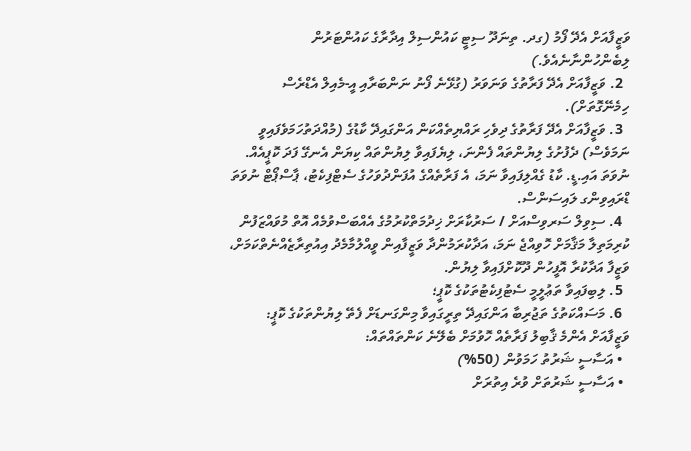ވަޒީފާއަށް އެދޭ ފޯމު (ގދ. ތިނަދޫ ސިޓީ ކައުންސިލް އިދާރާގެ ކައުންޓަރުން ލިބެންހުންނާނެއެވެ.)
  2. ވަޒީފާއަށް އެދޭ ފަރާތުގެ ވަނަވަރު (ގުޅޭނެ ފޯނު ނަންބަރާއި އީ-މެއިލް އެޑްރެސް ހިމެނޭގޮތަށް).
  3. ވަޒީފާއަށް އެދޭ ފަރާތުގެ ދިވެހި ރައްޔިތެއްކަން އަންގައިދޭ ކާޑުގެ (މުއްދަތުހަމަވެފައިވީ ނަމަވެސް) ދެފުށުގެ ލިޔުންތައް ފެންނަ، ލިޔެފައިވާ ލިޔުންތައް ކިޔަން އެނގޭ ފަދަ ކޮޕީއެއް. ނުވަތަ އައި.ޑީ. ކާޑު ގެއްލިފައިވާ ނަމަ، އެ ފަރާތެއްގެ އުފަންދުވަހުގެ ސެޓްފިކެޓު، ޕާސްޕޯޓް ނުވަތަ ޑްރައިވިންގ ލައިސަންސް.
  4. ސިވިލް ސަރވިސްއަށް / ސަރުކާރަށް ޚިދުމަތްކުރުމުގެ އެއްބަސްވުމެއް އޮތް މުވައްޒަފުން ކުރިމަތިލާ މަޤާމަށް ހޮވިއްޖެ ނަމަ، އަދާކުރަމުންދާ ވަޒީފާއިން ވީއްލުމާމެދު އިއުތިރާޒެއްނެތްކަމަށް، ވަޒީފާ އަދާކުރާ އޮފީހުން ދޫކޮށްފައިވާ ލިޔުން.
  5. ލިބިފައިވާ ތަޢުލީމީ ސެޓުފިކެޓުތަކުގެ ކޮޕީ؛
  6. މަސައްކަތުގެ ތަޖުރިބާ އަންގައިދޭ ތިރީގައިވާ މިންގަނޑަށް ފެތޭ ލިޔުންތަކުގެ ކޮޕީ:
ވަޒީފާއަށް އެންމެ ޤާބިލު ފަރާތެއް ހޮވުމަށް ބެލޭނެ ކަންތައްތައް:
  • އަސާސީ ޝަރުތު ހަމަވުން (50%)
  • އަސާސީ ޝަރުތަށް ވުރެ އިތުރަށް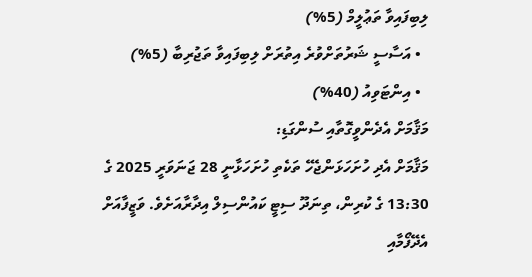ލިބިފައިވާ ތަޢުލީމް (5%)
  • އަސާސީ ޝަރުތަށްވުރެ އިތުރަށް ލިބިފައިވާ ތަޖުރިބާ (5%)
  • އިންޓަވިއު (40%)
މަޤާމަށް އެދެންވީގޮތާއި ސުންގަޑި:
މަޤާމަށް އެދި ހުށަހަޅަންޖެހޭ ތަކެތި ހުށަހަޅާނީ 28 ޖަނަވަރީ 2025 ގެ 13:30 ގެ ކުރިން، ތިނަދޫ ސިޓީ ކައުންސިލް އިދާރާއަށެވެ. ވަޒީފާއަށް އެދޭފޯމާއި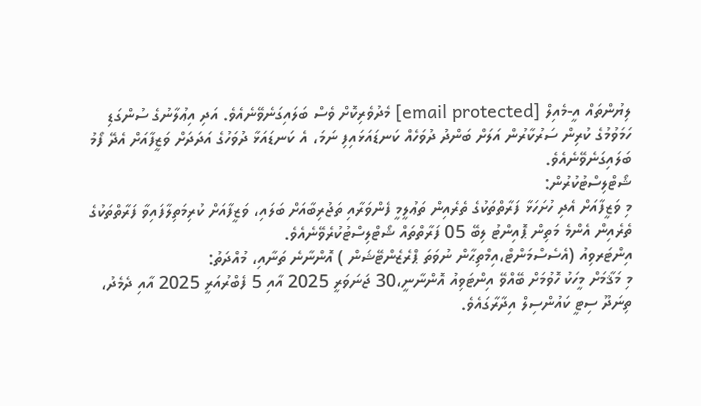ލިޔުންތައް އީ-މެއިލް [email protected] މެދުވެރިކޮށް ވެސް ބަލައިގަނެވޭނެއެވެ. އަދި އިޢުލާނުގެ ސުންގަޑި ހަމަވުމުގެ ކުރިން ސަރުކާރުން އަލަށް ބަންދު ދުވަހެއް ކަނޑައަޅައިފި ނަމަ، އެ ކަނޑައަޅާ ދުވަހުގެ އަދަދަށް ވަޒީފާއަށް އެދޭ ފޯމު ބަލައިގަނެވޭނެއެވެ.
ޝޯޓްލިސްޓުކުރުން:
މި ވަޒީފާއަށް އެދި ހުށަހަޅާ ފަރާތްތަކުގެ ތެރެއިން ތަޢުލީމީ ފެންވަރާއި ތަޖުރިބާއަށް ބަލައި، ވަޒީފާއަށް ކުރިމަތިލާފައިވާ ފަރާތްތަކުގެ ތެރެއިން އެންމެ މަތިން ޕޮއިންޓު ލިބޭ 05 ފަރާތްތައް ޝޯޓްލިސްޓުކުރެވޭނެއެވެ.
އިންޓަރވިއު (އެސެސްމަންޓް،އިމްތިޙާން ނުވަތަ ޕްރެޒެންޓޭޝަން ) އޮންނާނެ ތަނާއި، މުއްދަތު:
މި މަޤާމަށް މީހަކު ހޮވުމަށް ބޭއްވޭ އިންޓަވިއު އޮންނާނީ،30 ޖަނަވަރީ 2025 އާއި 5 ފެބްރުއަރީ 2025 އާއި ދެމެދު، ތިނަދޫ ސިޓީ ކައުންސިލް އިދާރާގައެވެ.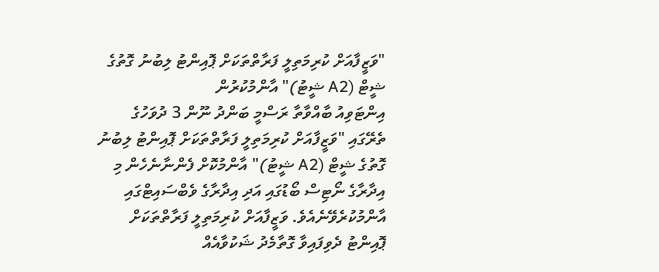"ވަޒީފާއަށް ކުރިމަތިލީ ފަރާތްތަކަށް ޕޮއިންޓު ލިބުނު ގޮތުގެ ޝީޓް (A2 ޝީޓު)" އާންމުކުރުން
އިންޓަވިއު ބާއްވާތާ ރަސްމީ ބަންދު ނޫން 3 ދުވަހުގެ ތެރޭގައި "ވަޒީފާއަށް ކުރިމަތިލީ ފަރާތްތަކަށް ޕޮއިންޓު ލިބުނު ގޮތުގެ ޝީޓް (A2 ޝީޓު)" އާންމުކޮށް ފެންނާނެހެން މި އިދާރާގެ ނޯޓިސް ބޯޑުގައި އަދި އިދާރާގެ ވެބްސައިޓްގައި އާންމުކުރެވޭނެއެވެ. ވަޒީފާއަށް ކުރިމަތިލީ ފަރާތްތަކަށް ޕޮއިންޓު ދެވިފައިވާ ގޮތާމެދު ޝަކުވާއެއް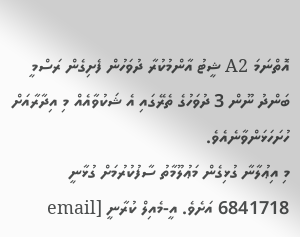އޮތްނަމަ A2 ޝީޓު އާންމުކުރާ ދުވަހުން ފެށިގެން ރަސްމީ ބަންދު ނޫން 3 ދުވަހުގެ ތެރޭގައި އެ ޝަކުވާއެއް މި އިދާރާއަށް ހުށަހަޅަންވާނެއެވެ.
މި އިޢުލާނާ ގުޅިގެން މަޢުލޫމާތު ސާފުކުރުމަށް ގުޅާނީ 6841718 އަށެވެ. އީ-މެއިލް ކުރާނީ [email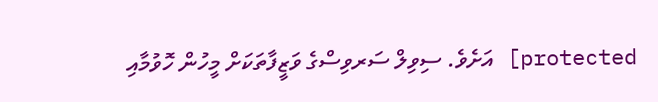protected] އަށެވެ. ސިވިލް ސަރވިސްގެ ވަޒީފާތަކަށް މީހުން ހޮވުމާއި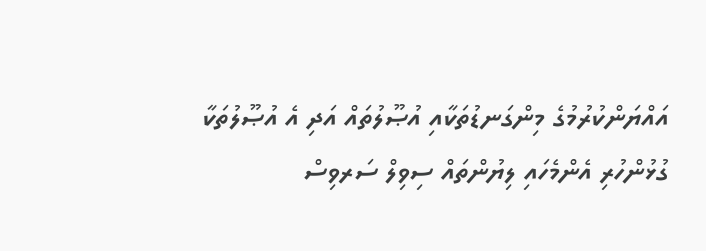އައްޔަންކުރުމުގެ މިންގަނޑުތަކާއި އުޞޫލުތައް އަދި އެ އުޞޫލުތަކާ ގުޅުންހުރި އެންމެހައި ލިޔުންތައް ސިވިލް ސަރވިސް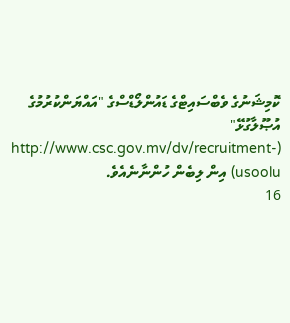ކޮމިޝަނުގެ ވެބްސައިޓްގެ ޑައުންލޯޑްސްގެ "އައްޔަންކުރުމުގެ އުޞޫލާގުޅޭ" (http://www.csc.gov.mv/dv/recruitment-usoolu) އިން ލިބެން ހުންނާނެއެވެ.
16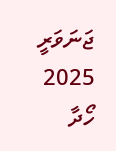ޖަނަވަރީ 2025
ހޯދާ